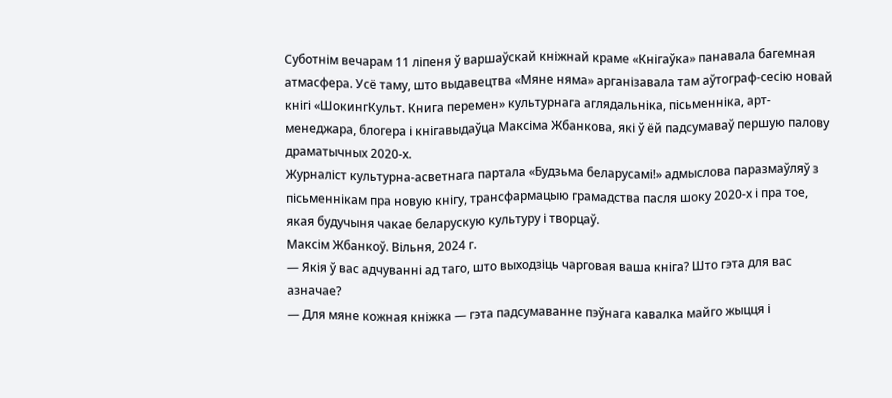Суботнім вечарам 11 ліпеня ў варшаўскай кніжнай краме «Кнігаўка» панавала багемная атмасфера. Усё таму, што выдавецтва «Мяне няма» арганізавала там аўтограф-сесію новай кнігі «ШокингКульт. Книга перемен» культурнага аглядальніка, пісьменніка, арт-менеджара, блогера і кнігавыдаўца Максіма Жбанкова, які ў ёй падсумаваў першую палову драматычных 2020-х.
Журналіст культурна-асветнага партала «Будзьма беларусамі!» адмыслова паразмаўляў з пісьменнікам пра новую кнігу, трансфармацыю грамадства пасля шоку 2020-х і пра тое, якая будучыня чакае беларускую культуру і творцаў.
Максім Жбанкоў. Вільня, 2024 г.
— Якія ў вас адчуванні ад таго, што выходзіць чарговая ваша кніга? Што гэта для вас азначае?
— Для мяне кожная кніжка — гэта падсумаванне пэўнага кавалка майго жыцця і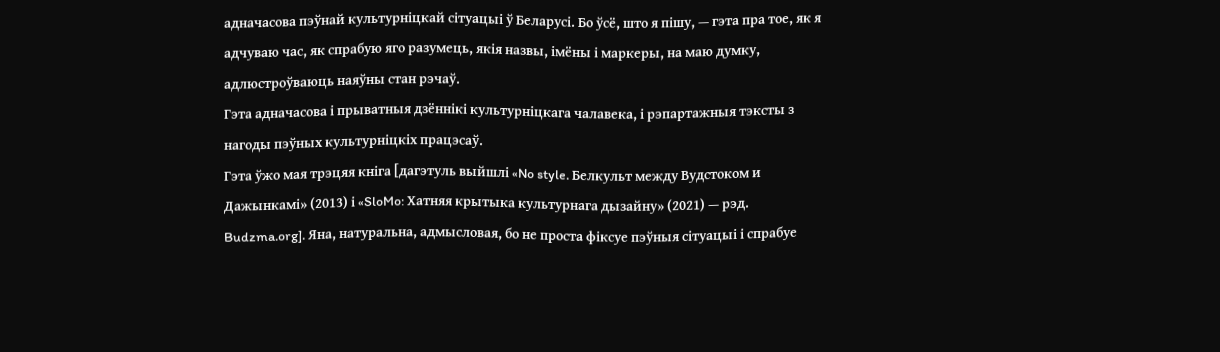адначасова пэўнай культурніцкай сітуацыі ў Беларусі. Бо ўсё, што я пішу, — гэта пра тое, як я адчуваю час, як спрабую яго разумець, якія назвы, імёны і маркеры, на маю думку, адлюстроўваюць наяўны стан рэчаў.
Гэта адначасова і прыватныя дзённікі культурніцкага чалавека, і рэпартажныя тэксты з нагоды пэўных культурніцкіх працэсаў.
Гэта ўжо мая трэцяя кніга [дагэтуль выйшлі «No style. Белкульт между Вудстоком и Дажынкамі» (2013) і «SloMo: Хатняя крытыка культурнага дызайну» (2021) — рэд. Budzma.org]. Яна, натуральна, адмысловая, бо не проста фіксуе пэўныя сітуацыі і спрабуе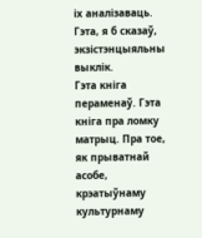іх аналізаваць. Гэта, я б сказаў, экзістэнцыяльны выклік.
Гэта кніга пераменаў. Гэта кніга пра ломку матрыц. Пра тое, як прыватнай асобе, крэатыўнаму культурнаму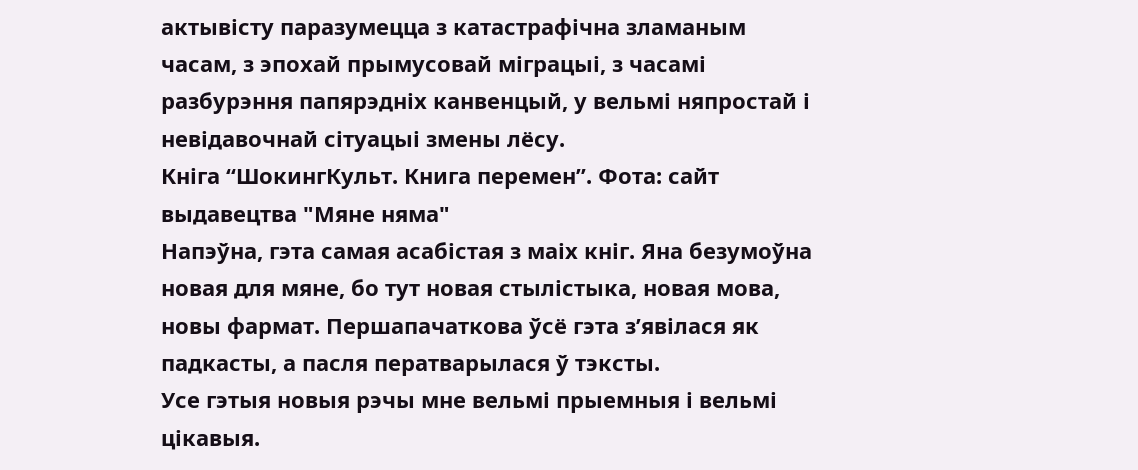актывісту паразумецца з катастрафічна зламаным часам, з эпохай прымусовай міграцыі, з часамі разбурэння папярэдніх канвенцый, у вельмі няпростай і невідавочнай сітуацыі змены лёсу.
Кніга “ШокингКульт. Книга перемен”. Фота: сайт выдавецтва "Мяне няма"
Напэўна, гэта самая асабістая з маіх кніг. Яна безумоўна новая для мяне, бо тут новая стылістыка, новая мова, новы фармат. Першапачаткова ўсё гэта з’явілася як падкасты, а пасля ператварылася ў тэксты.
Усе гэтыя новыя рэчы мне вельмі прыемныя і вельмі цікавыя.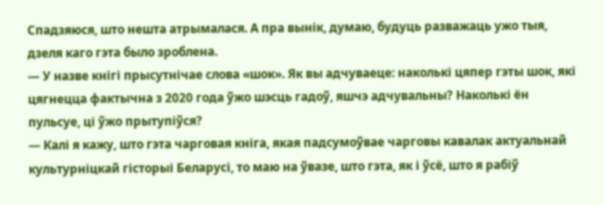Спадзяюся, што нешта атрымалася. А пра вынік, думаю, будуць разважаць ужо тыя, дзеля каго гэта было зроблена.
— У назве кнігі прысутнічае слова «шок». Як вы адчуваеце: наколькі цяпер гэты шок, які цягнецца фактычна з 2020 года ўжо шэсць гадоў, яшчэ адчувальны? Наколькі ён пульсуе, ці ўжо прытупіўся?
— Калі я кажу, што гэта чарговая кніга, якая падсумоўвае чарговы кавалак актуальнай культурніцкай гісторыі Беларусі, то маю на ўвазе, што гэта, як і ўсё, што я рабіў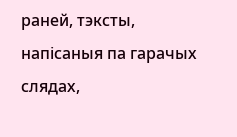раней, тэксты, напісаныя па гарачых слядах,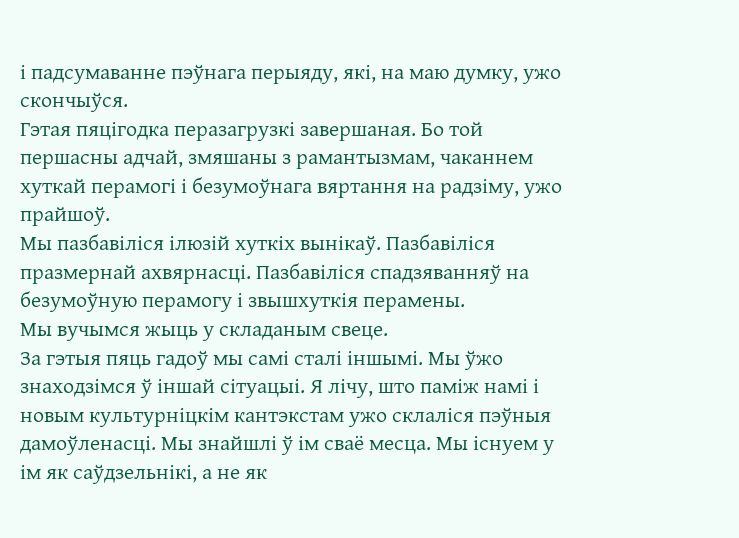і падсумаванне пэўнага перыяду, які, на маю думку, ужо скончыўся.
Гэтая пяцігодка перазагрузкі завершаная. Бо той першасны адчай, змяшаны з рамантызмам, чаканнем хуткай перамогі і безумоўнага вяртання на радзіму, ужо прайшоў.
Мы пазбавіліся ілюзій хуткіх вынікаў. Пазбавіліся празмернай ахвярнасці. Пазбавіліся спадзяванняў на безумоўную перамогу і звышхуткія перамены.
Мы вучымся жыць у складаным свеце.
За гэтыя пяць гадоў мы самі сталі іншымі. Мы ўжо знаходзімся ў іншай сітуацыі. Я лічу, што паміж намі і новым культурніцкім кантэкстам ужо склаліся пэўныя дамоўленасці. Мы знайшлі ў ім сваё месца. Мы існуем у ім як саўдзельнікі, а не як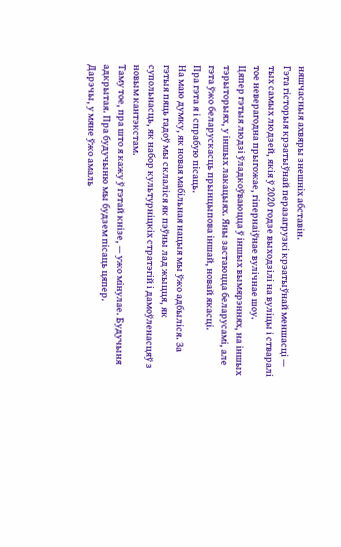няшчасныя ахвяры знешніх абставін.
Гэта гісторыя крэатыўнай перазагрузкі крэатыўнай меншасці — тых самых людзей, якія ў 2020 годзе выходзілі на вуліцы і стваралі тое неверагодна прыгожае, гіпернаіўнае вулічнае шоу.
Цяпер гэтыя людзі ўладкоўваюцца ў іншых вымярэннях, на іншых тэрыторыях, у іншых лакацыях. Яны застаюцца беларусамі, але гэта ўжо беларускасць прынцыпова іншай, новай якасці.
Пра гэта я і спрабую пісаць.
На маю думку, як новая мабільная нацыя мы ўжо адбыліся. За гэтыя пяць гадоў мы склаліся як пэўны лад жыцця, як супольнасць, як набор культурніцкіх стратэгій і дамоўленасцяў з новым кантэкстам.
Таму тое, пра што я кажу ў гэтай кнізе, — ужо мінулае. Будучыня адкрытая. Пра будучыню мы будзем пісаць цяпер.
Дарэчы, у мяне ўжо амаль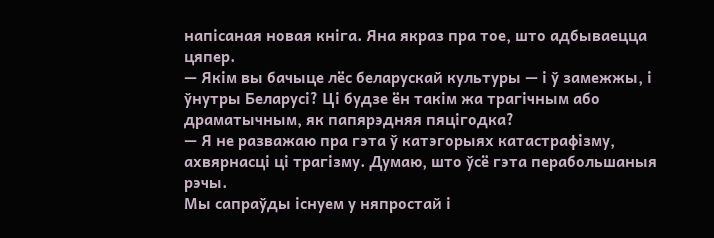напісаная новая кніга. Яна якраз пра тое, што адбываецца цяпер.
— Якім вы бачыце лёс беларускай культуры — і ў замежжы, і ўнутры Беларусі? Ці будзе ён такім жа трагічным або драматычным, як папярэдняя пяцігодка?
— Я не разважаю пра гэта ў катэгорыях катастрафізму, ахвярнасці ці трагізму. Думаю, што ўсё гэта перабольшаныя рэчы.
Мы сапраўды існуем у няпростай і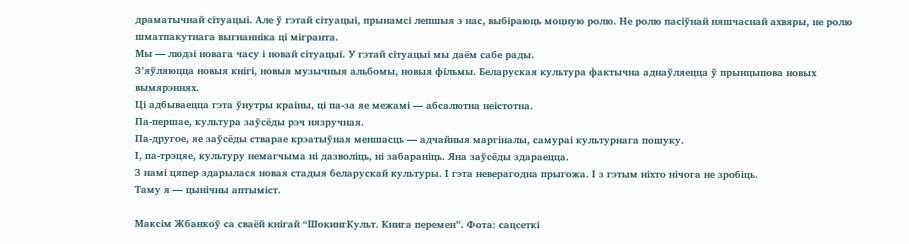драматычнай сітуацыі. Але ў гэтай сітуацыі, прынамсі лепшыя з нас, выбіраюць моцную ролю. Не ролю пасіўнай няшчаснай ахвяры, не ролю шматпакутнага выгнанніка ці мігранта.
Мы — людзі новага часу і новай сітуацыі. У гэтай сітуацыі мы даём сабе рады.
З’яўляюцца новыя кнігі, новыя музычныя альбомы, новыя фільмы. Беларуская культура фактычна аднаўляецца ў прынцыпова новых вымярэннях.
Ці адбываецца гэта ўнутры краіны, ці па-за яе межамі — абсалютна неістотна.
Па-першае, культура заўсёды рэч нязручная.
Па-другое, яе заўсёды стварае крэатыўная меншасць — адчайныя маргіналы, самураі культурнага пошуку.
І, па-трэцяе, культуру немагчыма ні дазволіць, ні забараніць. Яна заўсёды здараецца.
З намі цяпер здарылася новая стадыя беларускай культуры. І гэта неверагодна прыгожа. І з гэтым ніхто нічога не зробіць.
Таму я — цынічны аптыміст.

Максім Жбанкоў са сваёй кнігай “ШокингКульт. Книга перемен”. Фота: сацсеткі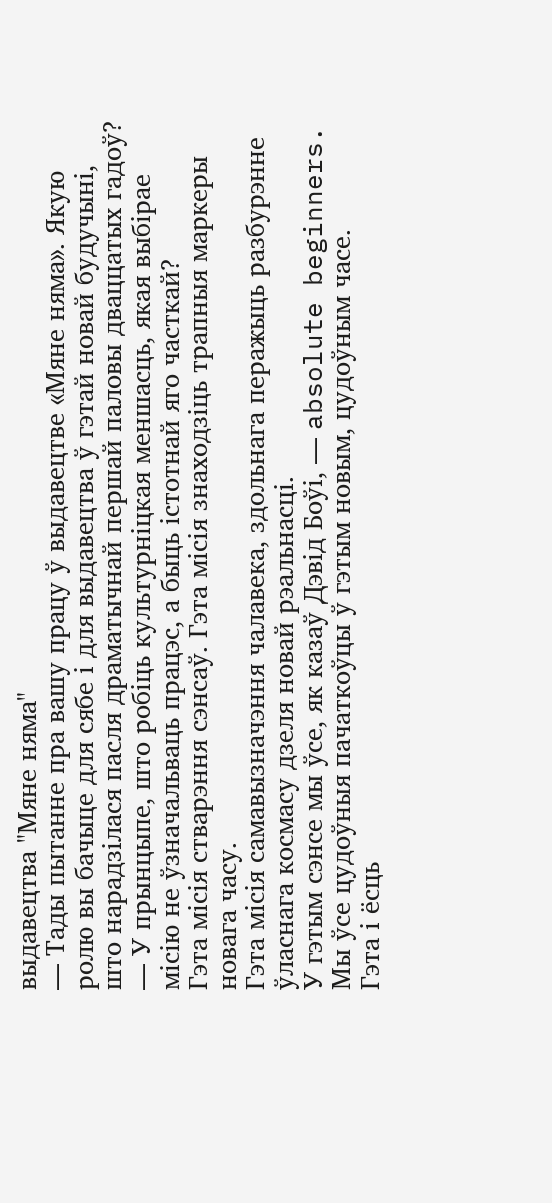выдавецтва "Мяне няма"
— Тады пытанне пра вашу працу ў выдавецтве «Мяне няма». Якую ролю вы бачыце для сябе і для выдавецтва ў гэтай новай будучыні, што нарадзілася пасля драматычнай першай паловы дваццатых гадоў?
— У прынцыпе, што робіць культурніцкая меншасць, якая выбірае місію не ўзначальваць працэс, а быць істотнай яго часткай?
Гэта місія стварэння сэнсаў. Гэта місія знаходзіць трапныя маркеры новага часу.
Гэта місія самавызначэння чалавека, здольнага перажыць разбурэнне ўласнага космасу дзеля новай рэальнасці.
У гэтым сэнсе мы ўсе, як казаў Дэвід Боўі, — absolute beginners. Мы ўсе цудоўныя пачаткоўцы ў гэтым новым, цудоўным часе.
Гэта і ёсць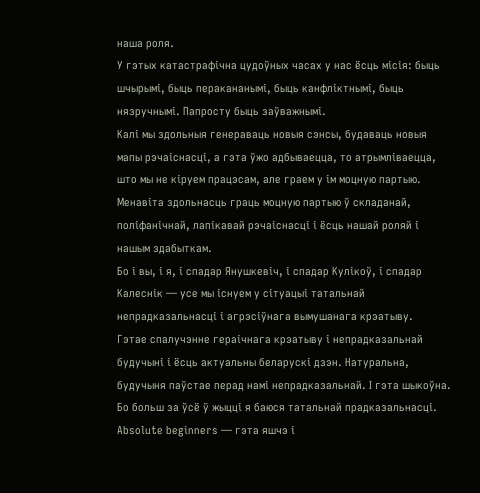наша роля.
У гэтых катастрафічна цудоўных часах у нас ёсць місія: быць шчырымі, быць перакананымі, быць канфліктнымі, быць нязручнымі. Папросту быць заўважнымі.
Калі мы здольныя генераваць новыя сэнсы, будаваць новыя мапы рэчаіснасці, а гэта ўжо адбываецца, то атрымліваецца, што мы не кіруем працэсам, але граем у ім моцную партыю.
Менавіта здольнасць граць моцную партыю ў складанай, поліфанічнай, лапікавай рэчаіснасці і ёсць нашай роляй і нашым здабыткам.
Бо і вы, і я, і спадар Янушкевіч, і спадар Кулікоў, і спадар Калеснік — усе мы існуем у сітуацыі татальнай непрадказальнасці і агрэсіўнага вымушанага крэатыву.
Гэтае спалучэнне гераічнага крэатыву і непрадказальнай будучыні і ёсць актуальны беларускі дзэн. Натуральна, будучыня паўстае перад намі непрадказальнай. І гэта шыкоўна.
Бо больш за ўсё ў жыцці я баюся татальнай прадказальнасці. Absolute beginners — гэта яшчэ і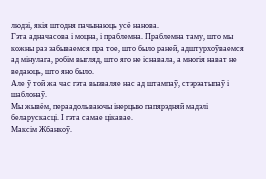людзі, якія штодня пачынаюць усё нанова.
Гэта адначасова і моцна, і праблемна. Праблемна таму, што мы кожны раз забываемся пра тое, што было раней, адштурхоўваемся ад мінулага, робім выгляд, што яго не існавала, а многія нават не ведаюць, што яно было.
Але ў той жа час гэта вызваляе нас ад штампаў, стэрэатыпаў і шаблонаў.
Мы жывём, пераадольваючы інерцыю папярэдняй мадэлі беларускасці. І гэта самае цікавае.
Максім Жбанкоў.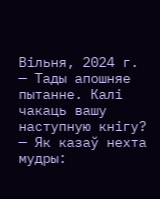Вільня, 2024 г.
— Тады апошняе пытанне. Калі чакаць вашу наступную кнігу?
— Як казаў нехта мудры: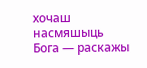хочаш насмяшыць Бога — раскажы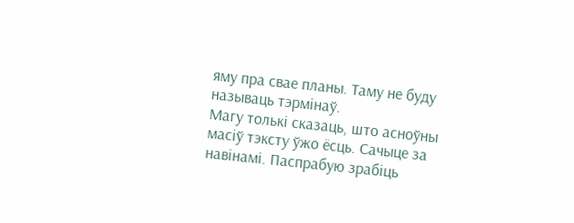яму пра свае планы. Таму не буду называць тэрмінаў.
Магу толькі сказаць, што асноўны масіў тэксту ўжо ёсць. Сачыце за навінамі. Паспрабую зрабіць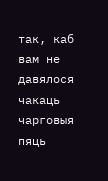так, каб вам не давялося чакаць чарговыя пяць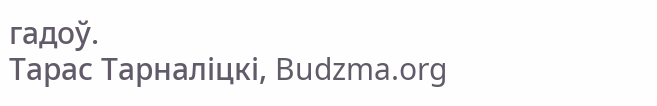гадоў.
Тарас Тарналіцкі, Budzma.org